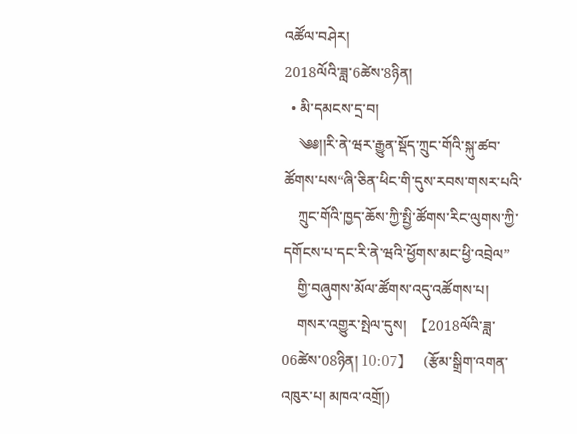འཚོལ་བཤེར།
2018ལོའི་ཟླ་6ཚེས་8ཉིན།
  • མི་དམངས་དྲ་བ།
    ༄༅།།རི་ནེ་ཝར་རྒྱུན་སྡོད་ཀྲུང་གོའི་སྐུ་ཚབ་ཚོགས་པས“ཞི་ཅིན་ཕིང་གི་དུས་རབས་གསར་པའི་
    ཀྲུང་གོའི་ཁྱད་ཆོས་ཀྱི་སྤྱི་ཚོགས་རིང་ལུགས་ཀྱི་དགོངས་པ་དང་རི་ནེ་ཝའི་ཕྱོགས་མང་ཕྱི་འབྲེལ”
    གྱི་བཞུགས་མོལ་ཚོགས་འདུ་འཚོགས་པ།
    གསར་འགྱུར་སྤེལ་དུས།  【2018ལོའི་ཟླ་ 06ཚེས་08ཉིན། 10:07】   (རྩོམ་སྒྲིག་འགན་འཁུར་པ། མཁའ་འགྲོ།)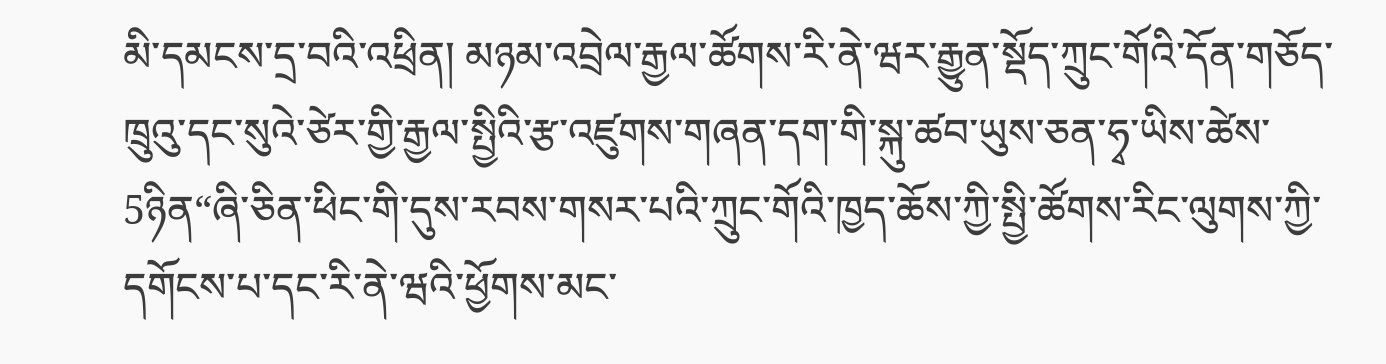མི་དམངས་དྲ་བའི་འཕྲིན། མཉམ་འབྲེལ་རྒྱལ་ཚོགས་རི་ནེ་ཝར་རྒྱུན་སྡོད་ཀྲུང་གོའི་དོན་གཅོད་ཁྲུའུ་དང་སུའེ་ཙེར་གྱི་རྒྱལ་སྤྱིའི་རྩ་འཛུགས་གཞན་དག་གི་སྐུ་ཚབ་ཡུས་ཅན་ཧྭ་ཡིས་ཚེས་5ཉིན“ཞི་ཅིན་ཕིང་གི་དུས་རབས་གསར་པའི་ཀྲུང་གོའི་ཁྱད་ཆོས་ཀྱི་སྤྱི་ཚོགས་རིང་ལུགས་ཀྱི་དགོངས་པ་དང་རི་ནེ་ཝའི་ཕྱོགས་མང་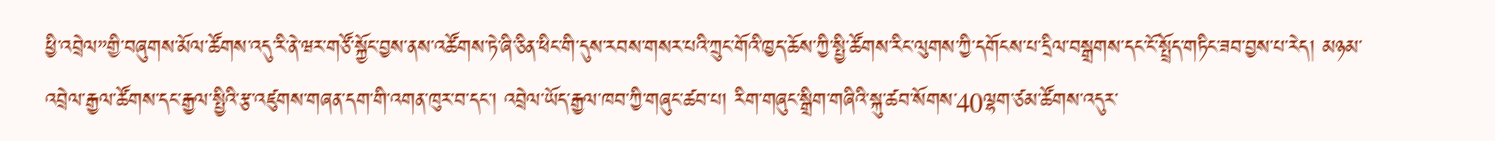ཕྱི་འབྲེལ”གྱི་བཞུགས་མོལ་ཚོགས་འདུ་རི་ནེ་ཝར་གཙོ་སྐྱོང་བྱས་ནས་འཚོགས་ཏེ་ཞི་ཅིན་ཕིང་གི་དུས་རབས་གསར་པའི་ཀྲུང་གོའི་ཁྱད་ཆོས་ཀྱི་སྤྱི་ཚོགས་རིང་ལུགས་ཀྱི་དགོངས་པ་དྲིལ་བསྒྲགས་དང་ངོ་སྤྲོད་གཏིང་ཟབ་བྱས་པ་རེད། མཉམ་འབྲེལ་རྒྱལ་ཚོགས་དང་རྒྱལ་སྤྱིའི་རྩ་འཛུགས་གཞན་དག་གི་འགན་ཁུར་བ་དང་། འབྲེལ་ཡོད་རྒྱལ་ཁབ་ཀྱི་གཞུང་ཚབ་པ། རིག་གཞུང་སྒྲིག་གཞིའི་སྐུ་ཚབ་སོགས་40ལྷག་ཙམ་ཚོགས་འདུར་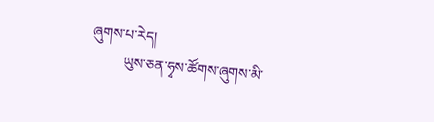ཞུགས་པ་རེད།
         ཡུས་ཅན་ཧྭས་ཚོགས་ཞུགས་མི་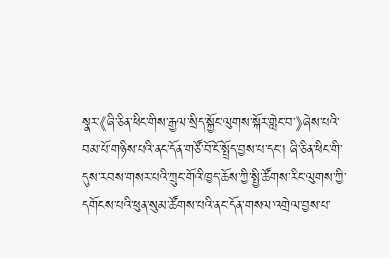སྣར་《ཞི་ཅིན་ཕིང་གིས་རྒྱལ་སྲིད་སྐྱོང་ལུགས་སྐོར་གླེང་བ་》ཞེས་པའི་བམ་པོ་གཉིས་པའི་ནང་དོན་གཙོ་བོ་ངོ་སྤྲོད་བྱས་པ་དང་། ཞི་ཅིན་ཕིང་གི་དུས་རབས་གསར་པའི་ཀྲུང་གོའི་ཁྱད་ཆོས་ཀྱི་སྤྱི་ཚོགས་རིང་ལུགས་ཀྱི་དགོངས་པའི་ཕུན་སུམ་ཚོགས་པའི་ནང་དོན་གསལ་འགྲེལ་བྱས་པ་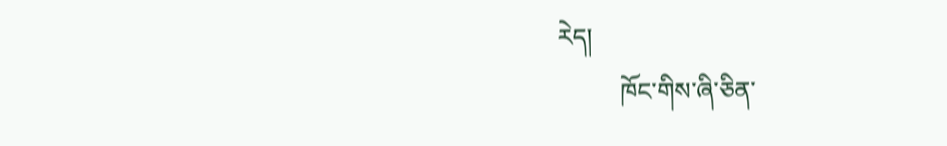རེད།
          ཁོང་གིས་ཞི་ཅིན་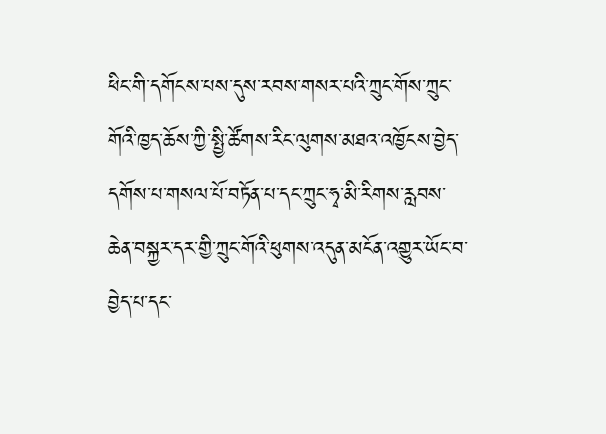ཕིང་གི་དགོངས་པས་དུས་རབས་གསར་པའི་ཀྲུང་གོས་ཀྲུང་གོའི་ཁྱད་ཆོས་ཀྱི་སྤྱི་ཚོགས་རིང་ལུགས་མཐའ་འཁྱོངས་བྱེད་དགོས་པ་གསལ་པོ་བཏོན་པ་དང་ཀྲུང་ཧྭ་མི་རིགས་རླབས་ཆེན་བསྐྱར་དར་གྱི་ཀྲུང་གོའི་ཕུགས་འདུན་མངོན་འགྱུར་ཡོང་བ་བྱེད་པ་དང་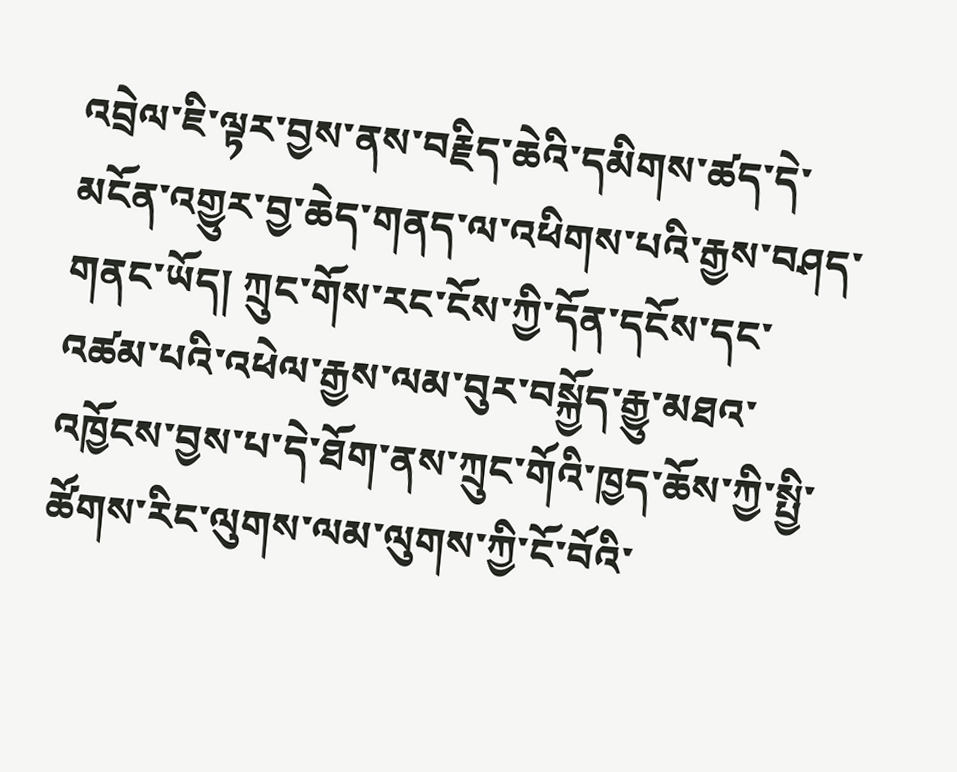འབྲེལ་ཇི་ལྟར་བྱས་ནས་བརྗིད་ཆེའི་དམིགས་ཚད་དེ་མངོན་འགྱུར་བྱ་ཆེད་གནད་ལ་འཕིགས་པའི་རྒྱས་བཤད་གནང་ཡོད། ཀྲུང་གོས་རང་ངོས་ཀྱི་དོན་དངོས་དང་འཚམ་པའི་འཕེལ་རྒྱས་ལམ་བུར་བསྐྱོད་རྒྱུ་མཐའ་འཁྱོངས་བྱས་པ་དེ་ཐོག་ནས་ཀྲུང་གོའི་ཁྱད་ཆོས་ཀྱི་སྤྱི་ཚོགས་རིང་ལུགས་ལམ་ལུགས་ཀྱི་ངོ་བོའི་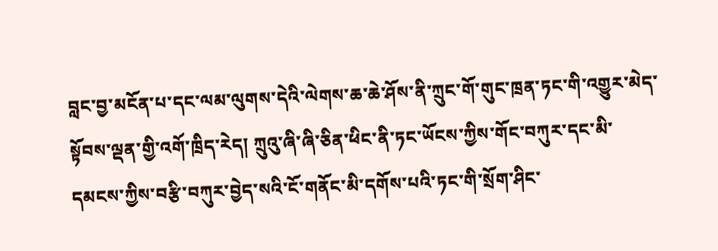བླང་བྱ་མངོན་པ་དང་ལམ་ལུགས་དེའི་ལེགས་ཆ་ཆེ་ཤོས་ནི་ཀྲུང་གོ་གུང་ཁྲན་ཏང་གི་འགྱུར་མེད་སྟོབས་ལྡན་གྱི་འགོ་ཁྲིད་རེད། ཀྲུའུ་ཞི་ཞི་ཅིན་ཕིང་ནི་ཏང་ཡོངས་ཀྱིས་གོང་བཀུར་དང་མི་དམངས་ཀྱིས་བརྩི་བཀུར་བྱེད་སའི་ངོ་གནོང་མི་དགོས་པའི་ཏང་གི་སྲོག་ཤིང་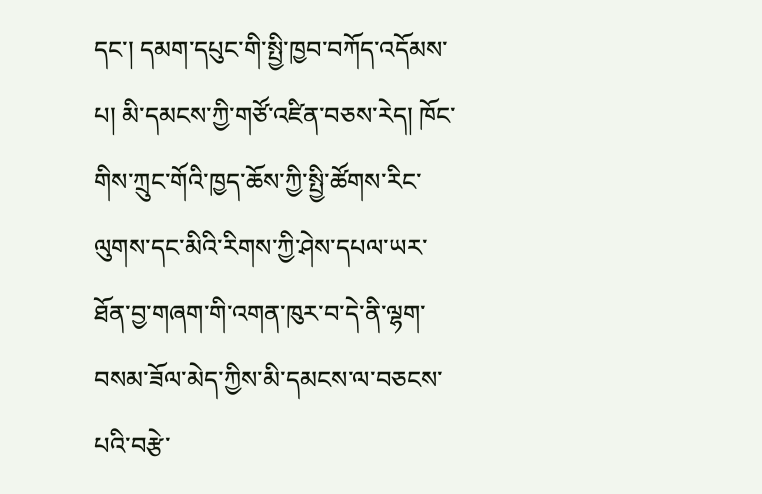དང་། དམག་དཔུང་གི་སྤྱི་ཁྱབ་བཀོད་འདོམས་པ། མི་དམངས་ཀྱི་གཙོ་འཛིན་བཅས་རེད། ཁོང་གིས་ཀྲུང་གོའི་ཁྱད་ཆོས་ཀྱི་སྤྱི་ཚོགས་རིང་ལུགས་དང་མིའི་རིགས་ཀྱི་ཤེས་དཔལ་ཡར་ཐོན་བྱ་གཞག་གི་འགན་ཁུར་བ་དེ་ནི་ལྷག་བསམ་ཟོལ་མེད་ཀྱིས་མི་དམངས་ལ་བཅངས་པའི་བརྩེ་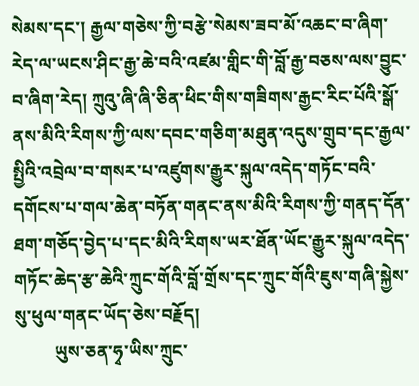སེམས་དང་། རྒྱལ་གཅེས་ཀྱི་བརྩེ་སེམས་ཟབ་མོ་འཆང་བ་ཞིག་རེད་ལ་ཡངས་ཤིང་རྒྱ་ཆེ་བའི་འཛམ་གླིང་གི་བློ་རྒྱ་བཅས་ལས་བྱུང་བ་ཞིག་རེད། ཀྲུའུ་ཞི་ཞི་ཅིན་ཕིང་གིས་གཟིགས་རྒྱང་རིང་པོའི་སྒོ་ནས་མིའི་རིགས་ཀྱི་ལས་དབང་གཅིག་མཐུན་འདུས་གྲུབ་དང་རྒྱལ་སྤྱིའི་འབྲེལ་བ་གསར་པ་འཛུགས་རྒྱུར་སྐུལ་འདེད་གཏོང་བའི་དགོངས་པ་གལ་ཆེན་བཏོན་གནང་ནས་མིའི་རིགས་ཀྱི་གནད་དོན་ཐག་གཅོད་བྱེད་པ་དང་མིའི་རིགས་ཡར་ཐོན་ཡོང་རྒྱུར་སྐུལ་འདེད་གཏོང་ཆེད་རྩ་ཆེའི་ཀྲུང་གོའི་བློ་གྲོས་དང་ཀྲུང་གོའི་ཇུས་གཞི་སྐྱེས་སུ་ཕུལ་གནང་ཡོད་ཅེས་བརྗོད།
         ཡུས་ཅན་ཧྭ་ཡིས་ཀྲུང་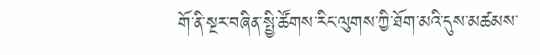གོ་ནི་སྔར་བཞིན་སྤྱི་ཚོགས་རིང་ལུགས་ཀྱི་ཐོག་མའི་དུས་མཚམས་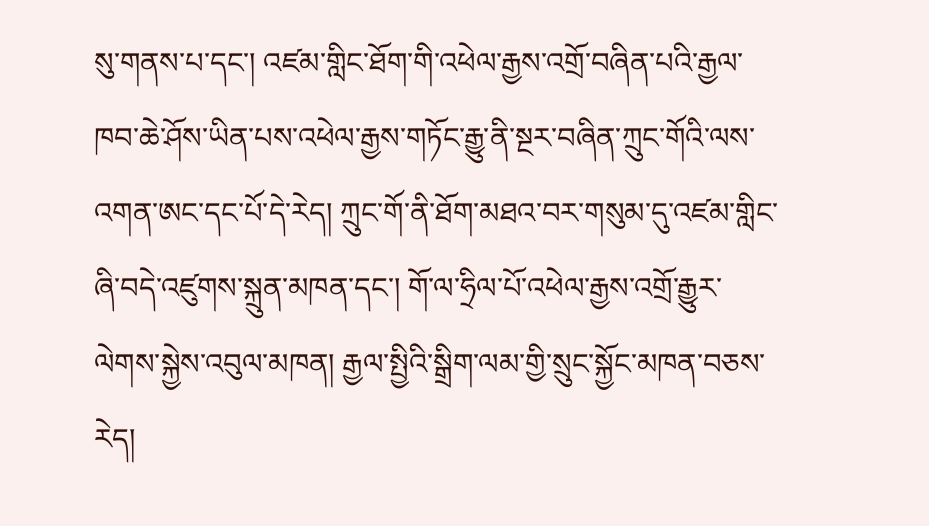སུ་གནས་པ་དང་། འཛམ་གླིང་ཐོག་གི་འཕེལ་རྒྱས་འགྲོ་བཞིན་པའི་རྒྱལ་ཁབ་ཆེ་ཤོས་ཡིན་པས་འཕེལ་རྒྱས་གཏོང་རྒྱུ་ནི་སྔར་བཞིན་ཀྲུང་གོའི་ལས་འགན་ཨང་དང་པོ་དེ་རེད། ཀྲུང་གོ་ནི་ཐོག་མཐའ་བར་གསུམ་དུ་འཛམ་གླིང་ཞི་བདེ་འཛུགས་སྐྲུན་མཁན་དང་། གོ་ལ་ཧྲིལ་པོ་འཕེལ་རྒྱས་འགྲོ་རྒྱུར་ལེགས་སྐྱེས་འབུལ་མཁན། རྒྱལ་སྤྱིའི་སྒྲིག་ལམ་གྱི་སྲུང་སྐྱོང་མཁན་བཅས་རེད།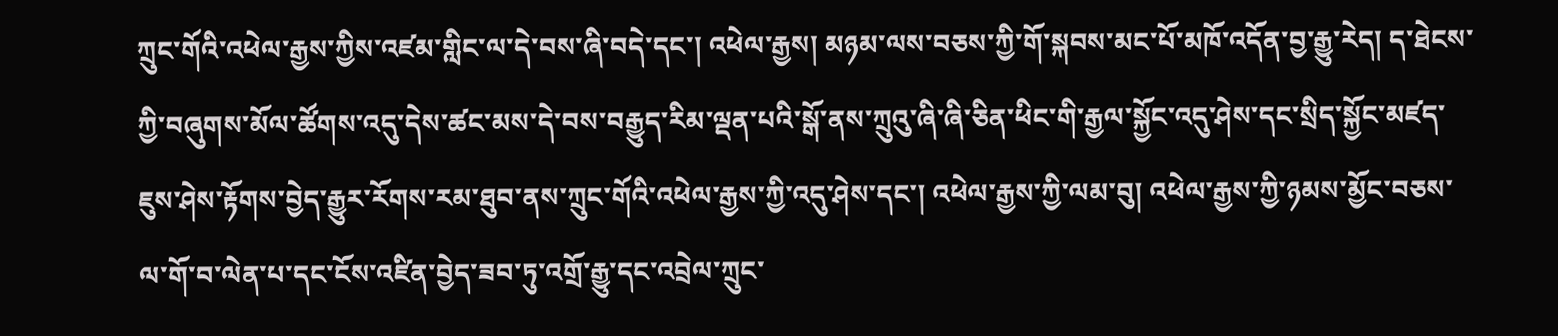ཀྲུང་གོའི་འཕེལ་རྒྱས་ཀྱིས་འཛམ་གླིང་ལ་དེ་བས་ཞི་བདེ་དང་། འཕེལ་རྒྱས། མཉམ་ལས་བཅས་ཀྱི་གོ་སྐབས་མང་པོ་མཁོ་འདོན་བྱ་རྒྱུ་རེད། ད་ཐེངས་ཀྱི་བཞུགས་མོལ་ཚོགས་འདུ་དེས་ཚང་མས་དེ་བས་བརྒྱུད་རིམ་ལྡན་པའི་སྒོ་ནས་ཀྲུའུ་ཞི་ཞི་ཅིན་ཕིང་གི་རྒྱལ་སྐྱོང་འདུ་ཤེས་དང་སྲིད་སྐྱོང་མཛད་ཇུས་ཤེས་རྟོགས་བྱེད་རྒྱུར་རོགས་རམ་ཐུབ་ནས་ཀྲུང་གོའི་འཕེལ་རྒྱས་ཀྱི་འདུ་ཤེས་དང་། འཕེལ་རྒྱས་ཀྱི་ལམ་བུ། འཕེལ་རྒྱས་ཀྱི་ཉམས་མྱོང་བཅས་ལ་གོ་བ་ལེན་པ་དང་ངོས་འཛིན་བྱེད་ཟབ་ཏུ་འགྲོ་རྒྱུ་དང་འབྲེལ་ཀྲུང་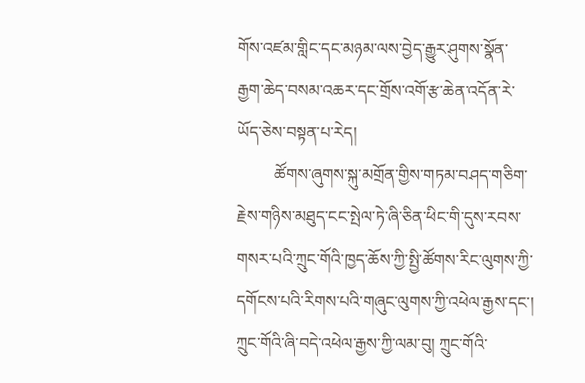གོས་འཛམ་གླིང་དང་མཉམ་ལས་བྱེད་རྒྱུར་ཤུགས་སྣོན་རྒྱག་ཆེད་བསམ་འཆར་དང་གྲོས་འགོ་རྩ་ཆེན་འདོན་རེ་ཡོད་ཅེས་བསྟན་པ་རེད།
         ཚོགས་ཞུགས་སྐུ་མགྲོན་གྱིས་གཏམ་བཤད་གཅིག་རྗེས་གཉིས་མཐུད་ངང་སྤེལ་ཏེ་ཞི་ཅིན་ཕིང་གི་དུས་རབས་གསར་པའི་ཀྲུང་གོའི་ཁྱད་ཆོས་ཀྱི་སྤྱི་ཚོགས་རིང་ལུགས་ཀྱི་དགོངས་པའི་རིགས་པའི་གཞུང་ལུགས་ཀྱི་འཕེལ་རྒྱས་དང་། ཀྲུང་གོའི་ཞི་བདེ་འཕེལ་རྒྱས་ཀྱི་ལམ་བུ། ཀྲུང་གོའི་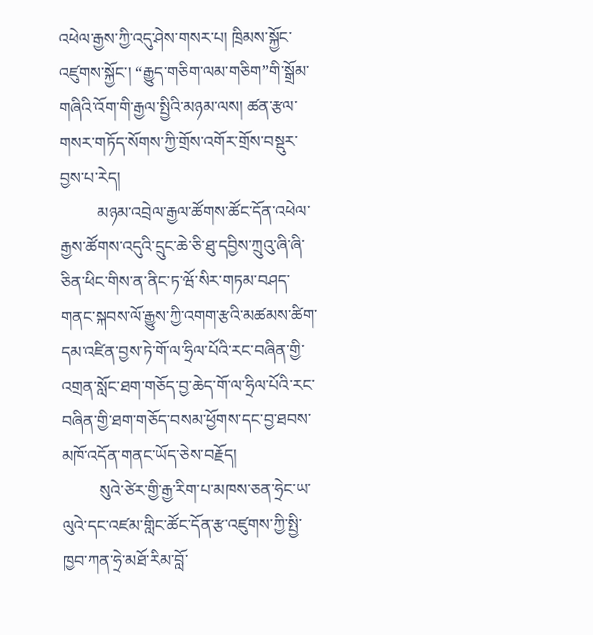འཕེལ་རྒྱས་ཀྱི་འདུ་ཤེས་གསར་པ། ཁྲིམས་སྐྱོང་འཛུགས་སྐྱོང་། “རྒྱུད་གཅིག་ལམ་གཅིག”གི་སྒྲོམ་གཞིའི་འོག་གི་རྒྱལ་སྤྱིའི་མཉམ་ལས། ཚན་རྩལ་གསར་གཏོད་སོགས་ཀྱི་གྲོས་འགོར་གྲོས་བསྡུར་བྱས་པ་རེད།
         མཉམ་འབྲེལ་རྒྱལ་ཚོགས་ཚོང་དོན་འཕེལ་རྒྱས་ཚོགས་འདུའི་དྲུང་ཆེ་ཅི་ཐུ་དབྱིས་ཀྲུའུ་ཞི་ཞི་ཅིན་ཕིང་གིས་ན་ནིང་ཏ་ཝོ་སིར་གཏམ་བཤད་གནང་སྐབས་ལོ་རྒྱུས་ཀྱི་འགག་རྩའི་མཚམས་ཚིག་དམ་འཛིན་བྱས་ཏེ་གོ་ལ་ཧྲིལ་པོའི་རང་བཞིན་གྱི་འགྲན་སློང་ཐག་གཅོད་བྱ་ཆེད་གོ་ལ་ཧྲིལ་པོའི་རང་བཞིན་གྱི་ཐག་གཅོད་བསམ་ཕྱོགས་དང་བྱ་ཐབས་མཁོ་འདོན་གནང་ཡོད་ཅེས་བརྗོད།
         སུའེ་ཙེར་གྱི་རྒྱ་རིག་པ་མཁས་ཅན་ཧྲེང་ཡ་ལུའེ་དང་འཛམ་གླིང་ཚོང་དོན་རྩ་འཛུགས་ཀྱི་སྤྱི་ཁྱབ་ཀན་ཧྲེ་མཐོ་རིམ་བློ་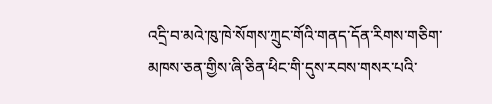འདྲི་བ་མའེ་ཁུ་ཁེ་སོགས་ཀྲུང་གོའི་གནད་དོན་རིགས་གཅིག་མཁས་ཅན་གྱིས་ཞི་ཅིན་ཕིང་གི་དུས་རབས་གསར་པའི་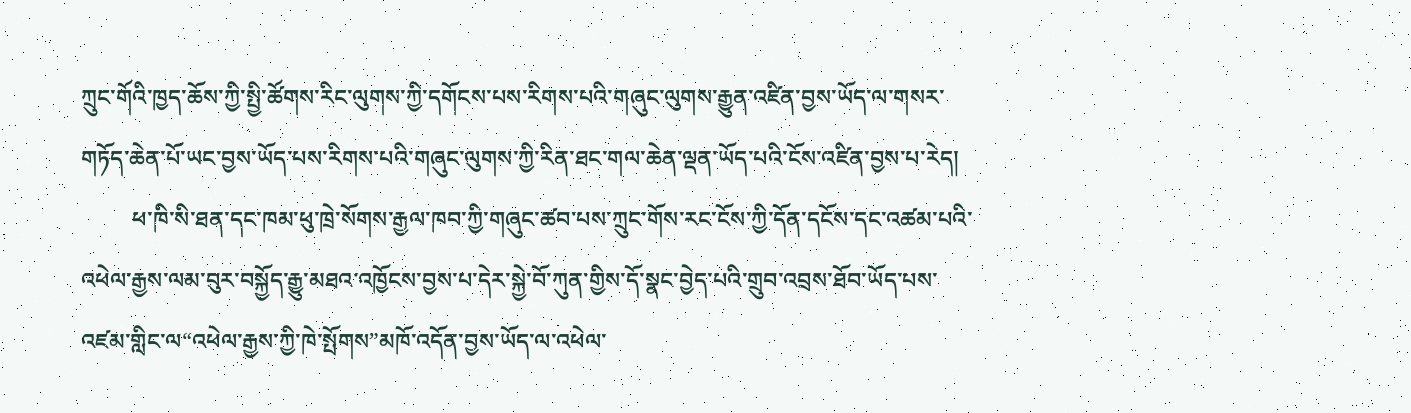ཀྲུང་གོའི་ཁྱད་ཆོས་ཀྱི་སྤྱི་ཚོགས་རིང་ལུགས་ཀྱི་དགོངས་པས་རིགས་པའི་གཞུང་ལུགས་རྒྱུན་འཛིན་བྱས་ཡོད་ལ་གསར་གཏོད་ཆེན་པོ་ཡང་བྱས་ཡོད་པས་རིགས་པའི་གཞུང་ལུགས་ཀྱི་རིན་ཐང་གལ་ཆེན་ལྡན་ཡོད་པའི་ངོས་འཛིན་བྱས་པ་རེད།
         ཕ་ཁི་སི་ཐན་དང་ཁམ་ཕུ་ཁྲེ་སོགས་རྒྱལ་ཁབ་ཀྱི་གཞུང་ཚབ་པས་ཀྲུང་གོས་རང་ངོས་ཀྱི་དོན་དངོས་དང་འཚམ་པའི་འཕེལ་རྒྱས་ལམ་བུར་བསྐྱོད་རྒྱུ་མཐའ་འཁྱོངས་བྱས་པ་དེར་སྐྱེ་བོ་ཀུན་གྱིས་དོ་སྣང་བྱེད་པའི་གྲུབ་འབྲས་ཐོབ་ཡོད་པས་འཛམ་གླིང་ལ“འཕེལ་རྒྱས་ཀྱི་ཁེ་སྤོགས”མཁོ་འདོན་བྱས་ཡོད་ལ་འཕེལ་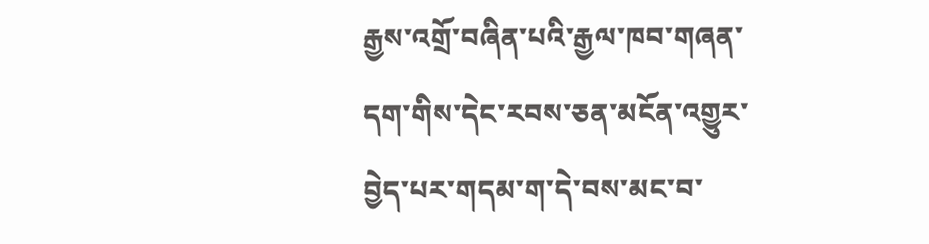རྒྱས་འགྲོ་བཞིན་པའི་རྒྱལ་ཁབ་གཞན་དག་གིས་དེང་རབས་ཅན་མངོན་འགྱུར་བྱེད་པར་གདམ་ག་དེ་བས་མང་བ་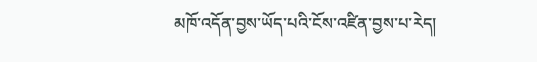མཁོ་འདོན་བྱས་ཡོད་པའི་ངོས་འཛིན་བྱས་པ་རེད།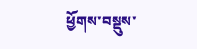ཕྱོགས་བསྡུས་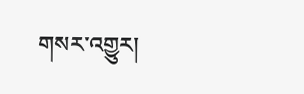གསར་འགྱུར།